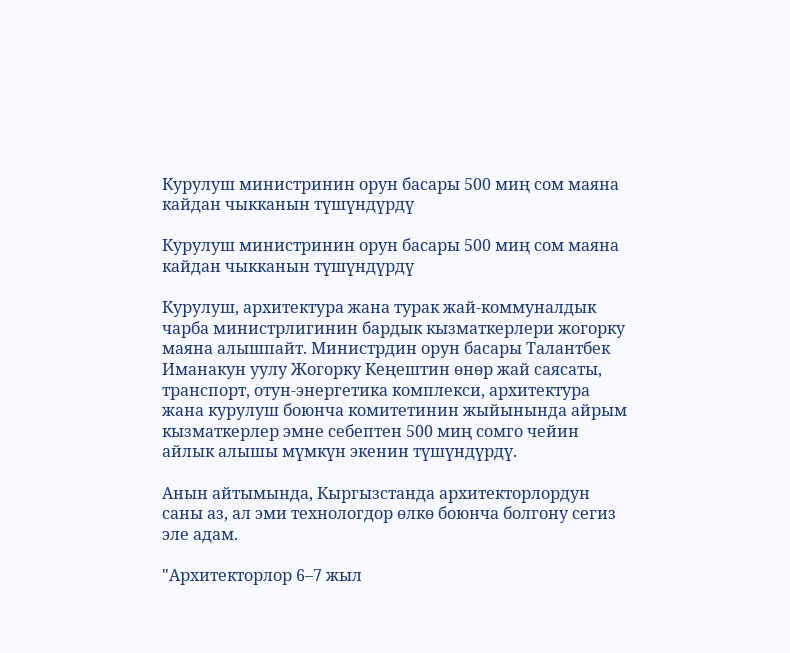Курулуш министринин орун басары 500 миң сом маяна кайдан чыкканын түшүндүрдү

Курулуш министринин орун басары 500 миң сом маяна кайдан чыкканын түшүндүрдү

Курулуш, архитектура жана турак жай-коммуналдык чарба министрлигинин бардык кызматкерлери жогорку маяна алышпайт. Министрдин орун басары Талантбек Иманакун уулу Жогорку Кеңештин өнөр жай саясаты, транспорт, отун-энергетика комплекси, архитектура жана курулуш боюнча комитетинин жыйынында айрым кызматкерлер эмне себептен 500 миң сомго чейин айлык алышы мүмкүн экенин түшүндүрдү.

Анын айтымында, Кыргызстанда архитекторлордун саны аз, ал эми технологдор өлкө боюнча болгону сегиз эле адам.

"Архитекторлор 6–7 жыл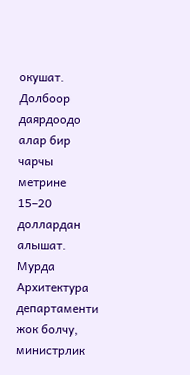окушат. Долбоор даярдоодо алар бир чарчы метрине 15–20 доллардан алышат. Мурда Архитектура департаменти жок болчу, министрлик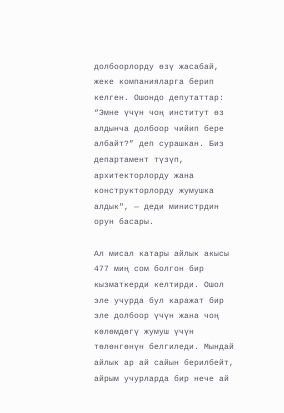долбоорлорду өзү жасабай, жеке компанияларга берип келген. Ошондо депутаттар: “Эмне үчүн чоң институт өз алдынча долбоор чийип бере албайт?” деп сурашкан. Биз департамент түзүп, архитекторлорду жана конструкторлорду жумушка алдык", — деди министрдин орун басары.

Ал мисал катары айлык акысы 477 миң сом болгон бир кызматкерди келтирди. Ошол эле учурда бул каражат бир эле долбоор үчүн жана чоң көлөмдөгү жумуш үчүн төлөнгөнүн белгиледи. Мындай айлык ар ай сайын берилбейт, айрым учурларда бир нече ай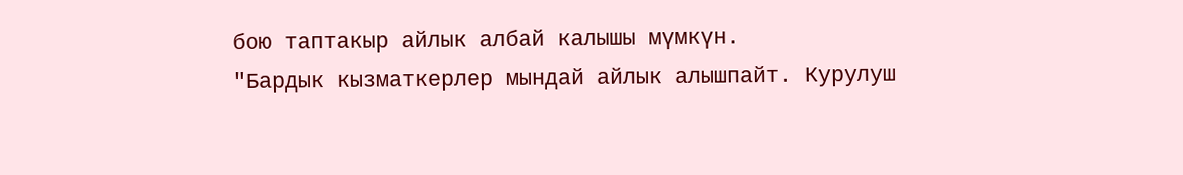бою таптакыр айлык албай калышы мүмкүн.
"Бардык кызматкерлер мындай айлык алышпайт. Курулуш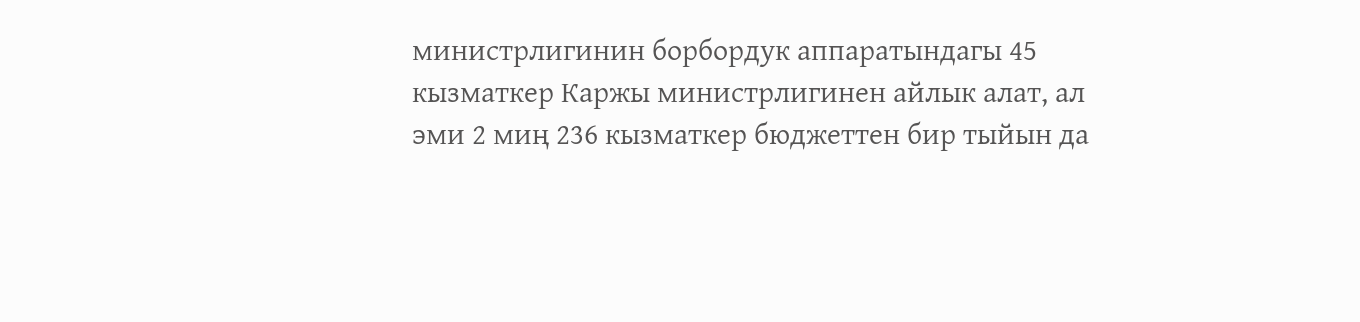министрлигинин борбордук аппаратындагы 45 кызматкер Каржы министрлигинен айлык алат, ал эми 2 миң 236 кызматкер бюджеттен бир тыйын да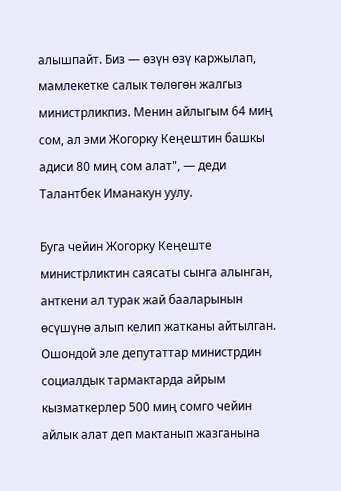алышпайт. Биз — өзүн өзү каржылап, мамлекетке салык төлөгөн жалгыз министрликпиз. Менин айлыгым 64 миң сом, ал эми Жогорку Кеңештин башкы адиси 80 миң сом алат", — деди Талантбек Иманакун уулу.

Буга чейин Жогорку Кеңеште министрликтин саясаты сынга алынган, анткени ал турак жай бааларынын өсүшүнө алып келип жатканы айтылган. Ошондой эле депутаттар министрдин социалдык тармактарда айрым кызматкерлер 500 миң сомго чейин айлык алат деп мактанып жазганына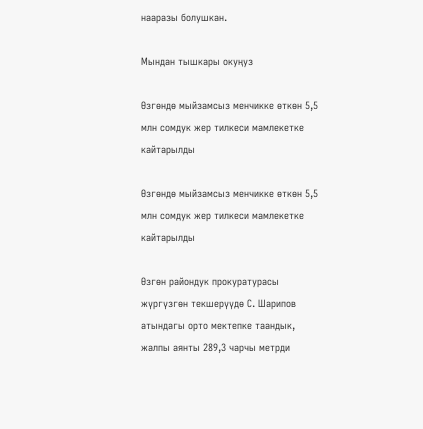нааразы болушкан.

Мындан тышкары окуңуз

Өзгөндө мыйзамсыз менчикке өткөн 5,5 млн сомдук жер тилкеси мамлекетке кайтарылды

Өзгөндө мыйзамсыз менчикке өткөн 5,5 млн сомдук жер тилкеси мамлекетке кайтарылды

Өзгөн райондук прокуратурасы жүргүзгөн текшерүүдө С. Шарипов атындагы орто мектепке таандык, жалпы аянты 289,3 чарчы метрди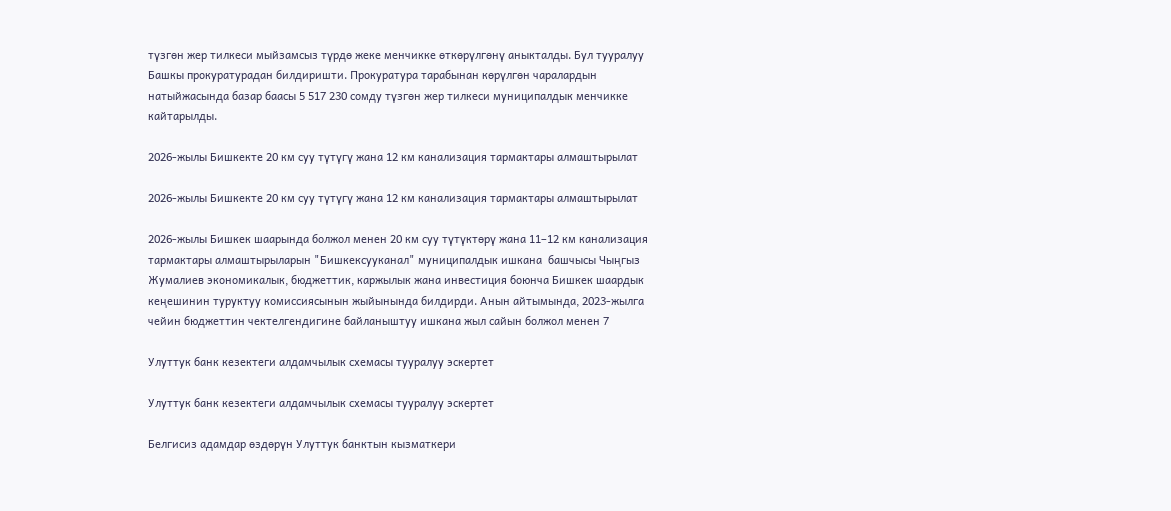түзгөн жер тилкеси мыйзамсыз түрдө жеке менчикке өткөрүлгөнү аныкталды. Бул тууралуу Башкы прокуратурадан билдиришти. Прокуратура тарабынан көрүлгөн чаралардын натыйжасында базар баасы 5 517 230 сомду түзгөн жер тилкеси муниципалдык менчикке кайтарылды.

2026-жылы Бишкекте 20 км суу түтүгү жана 12 км канализация тармактары алмаштырылат

2026-жылы Бишкекте 20 км суу түтүгү жана 12 км канализация тармактары алмаштырылат

2026-жылы Бишкек шаарында болжол менен 20 км суу түтүктөрү жана 11–12 км канализация тармактары алмаштырыларын "Бишкексууканал" муниципалдык ишкана  башчысы Чыңгыз Жумалиев экономикалык, бюджеттик, каржылык жана инвестиция боюнча Бишкек шаардык кеңешинин туруктуу комиссиясынын жыйынында билдирди. Анын айтымында, 2023-жылга чейин бюджеттин чектелгендигине байланыштуу ишкана жыл сайын болжол менен 7

Улуттук банк кезектеги алдамчылык схемасы тууралуу эскертет

Улуттук банк кезектеги алдамчылык схемасы тууралуу эскертет

Белгисиз адамдар өздөрүн Улуттук банктын кызматкери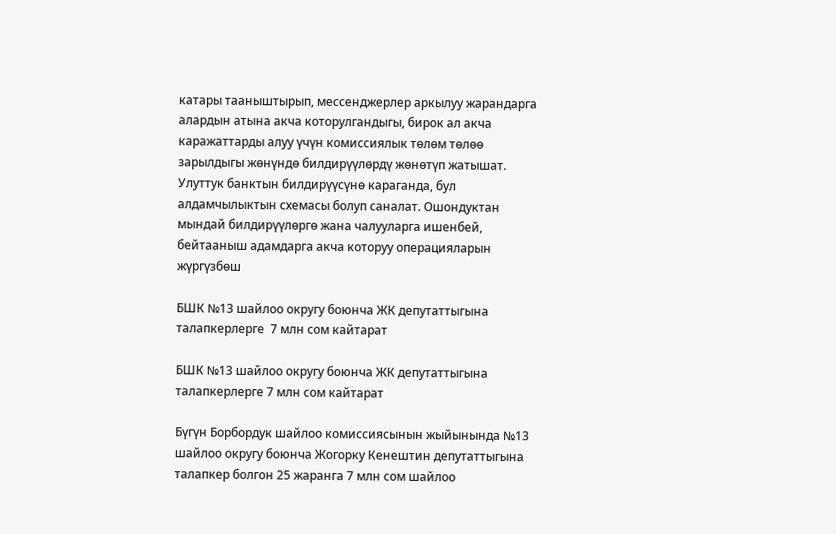катары тааныштырып, мессенджерлер аркылуу жарандарга алардын атына акча которулгандыгы, бирок ал акча каражаттарды алуу үчүн комиссиялык төлөм төлөө зарылдыгы жөнүндө билдирүүлөрдү жөнөтүп жатышат. Улуттук банктын билдирүүсүнө караганда, бул алдамчылыктын схемасы болуп саналат. Ошондуктан мындай билдирүүлөргө жана чалууларга ишенбей,  бейтааныш адамдарга акча которуу операцияларын жүргүзбөш

БШК №13 шайлоо округу боюнча ЖК депутаттыгына талапкерлерге  7 млн сом кайтарат

БШК №13 шайлоо округу боюнча ЖК депутаттыгына талапкерлерге 7 млн сом кайтарат

Бүгүн Борбордук шайлоо комиссиясынын жыйынында №13 шайлоо округу боюнча Жогорку Кенештин депутаттыгына талапкер болгон 25 жаранга 7 млн сом шайлоо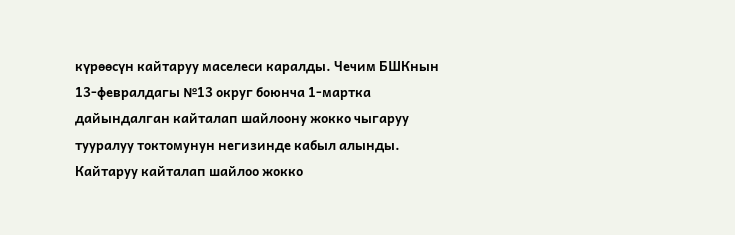күрөөсүн кайтаруу маселеси каралды. Чечим БШКнын 13-февралдагы №13 округ боюнча 1-мартка дайындалган кайталап шайлоону жокко чыгаруу тууралуу токтомунун негизинде кабыл алынды. Кайтаруу кайталап шайлоо жокко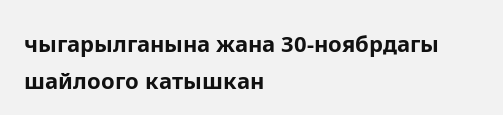чыгарылганына жана 30-ноябрдагы шайлоого катышкан